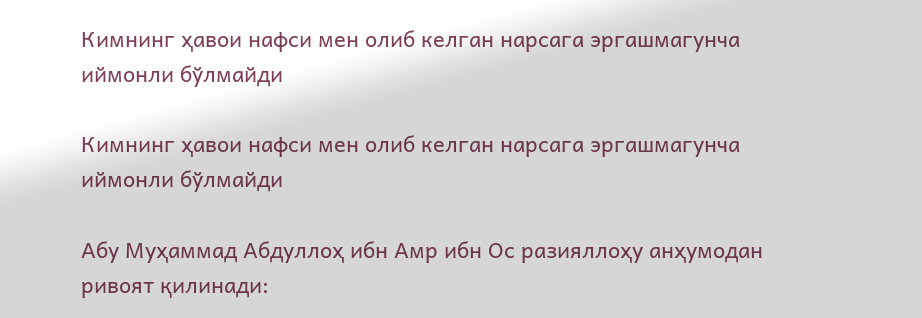Кимнинг ҳавои нафси мен олиб келган нарсага эргашмагунча иймонли бўлмайди

Кимнинг ҳавои нафси мен олиб келган нарсага эргашмагунча иймонли бўлмайди

Абу Муҳаммад Абдуллоҳ ибн Амр ибн Ос разияллоҳу анҳумодан ривоят қилинади: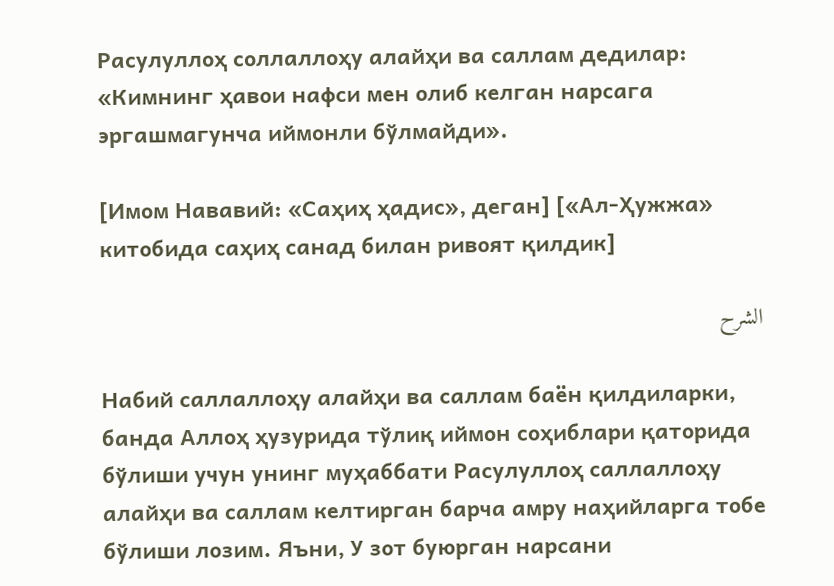Расулуллоҳ соллаллоҳу алайҳи ва саллам дедилар: «Кимнинг ҳавои нафси мен олиб келган нарсага эргашмагунча иймонли бўлмайди».

[Имом Нававий: «Саҳиҳ ҳадис», деган] [«Ал-Ҳужжа» китобида саҳиҳ санад билан ривоят қилдик]

الشرح

Набий саллаллоҳу алайҳи ва саллам баён қилдиларки, банда Аллоҳ ҳузурида тўлиқ иймон соҳиблари қаторида бўлиши учун унинг муҳаббати Расулуллоҳ саллаллоҳу алайҳи ва саллам келтирган барча амру наҳийларга тобе бўлиши лозим. Яъни, У зот буюрган нарсани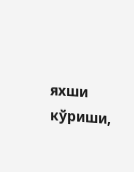яхши кўриши,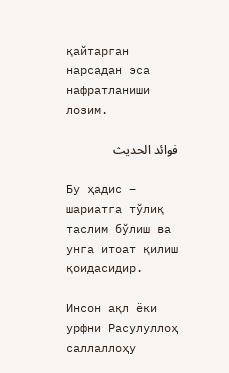қайтарган нарсадан эса нафратланиши лозим.

فوائد الحديث

Бу ҳадис – шариатга тўлиқ таслим бўлиш ва унга итоат қилиш қоидасидир.

Инсон ақл ёки урфни Расулуллоҳ саллаллоҳу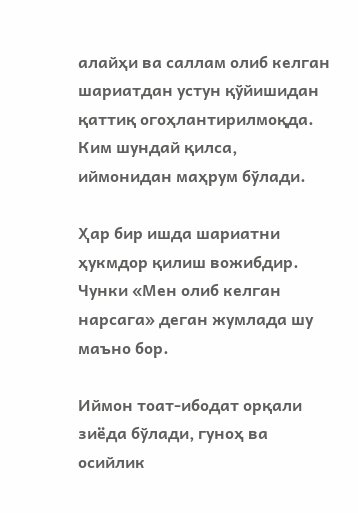алайҳи ва саллам олиб келган шариатдан устун қўйишидан қаттиқ огоҳлантирилмоқда. Ким шундай қилса, иймонидан маҳрум бўлади.

Ҳар бир ишда шариатни ҳукмдор қилиш вожибдир. Чунки «Мен олиб келган нарсага» деган жумлада шу маъно бор.

Иймон тоат-ибодат орқали зиёда бўлади, гуноҳ ва осийлик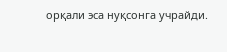орқали эса нуқсонга учрайди.